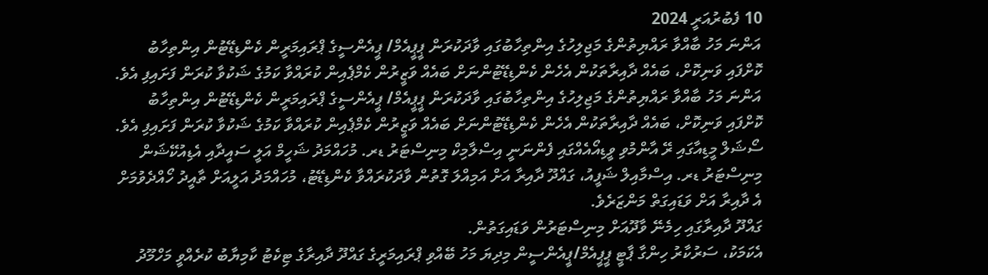10 ފެބުރުއަރީ 2024
އަންނަ މަހު ބާއްވާ ރައްޔިތުންގެ މަޖިލިހުގެ އިންތިހާބުގައި ވާދަކުރަން ޕީޕީއެމް/ ޕީއެންސީގެ ޕްރައިމަރީން ކެންޑިޑޭޓުން އިންތިހާބު ކޮށްފައި ވަނިކޮށް، ބައެއް ދާއިރާތަކުން އެހެން ކެންޑިޑޭޓުންނަށް ބައެއް ވަޒީރުން ކެމްޕެއިން ކުރައްވާ ކަމުގެ ޝަކުވާ ކުރަން ފަށައިފި އެވެ.
އަންނަ މަހު ބާއްވާ ރައްޔިތުންގެ މަޖިލިހުގެ އިންތިހާބުގައި ވާދަކުރަން ޕީޕީއެމް/ ޕީއެންސީގެ ޕްރައިމަރީން ކެންޑިޑޭޓުން އިންތިހާބު ކޮށްފައި ވަނިކޮށް، ބައެއް ދާއިރާތަކުން އެހެން ކެންޑިޑޭޓުންނަށް ބައެއް ވަޒީރުން ކެމްޕެއިން ކުރައްވާ ކަމުގެ ޝަކުވާ ކުރަން ފަށައިފި އެވެ.
ސޯޝަލް މީޑިއާގައި ރޭ އާންމުވި ވީޑިއޯއެއްގައި ފެންނަނީ އިސްލާމިކް މިނިސްޓަރު ޑރ. މުހައްމަދު ޝަހީމް އަލީ ސައީދާއި އެޑިއުކޭޝަން މިނިސްޓަރު ޑރ. އިސްމާއިލް ޝަފީއު، ގައްދޫ ދާއިރާ އަށް އަމިއްލަ ގޮތުން ވާދަކުރައްވާ ކެންޑިޑޭޓު، މުހައްމަދު އަލީއަށް ތާއީދު ހޯއްދެވުމަށް އެ ދާއިރާ އަށް ވަޑައިގަތް މަންޒަރެވެ.
ގައްދޫ ދާއިރާގައި ހިމެނޭ ވާދޫއަށް މިނިސްޓަރުން ވަޑައިގަތުން.
އެކަމަކު، ސަރުކާރު ހިންގާ ޕާޓީ ޕީޕީއެމް/ޕީއެންސީން މިދިޔަ މަހު ބޭއްވި ޕްރައިމަރީގެ ގައްދޫ ދާއިރާގެ ޓިކެޓު ކާމިޔާބު ކުރެއްވީ މަހްމޫދު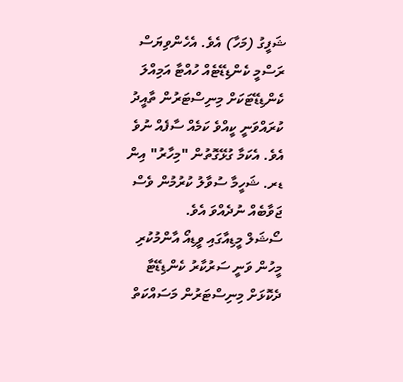ޝަފީގު (މަހާ) އެވެ. އެހެންވިޔަސް ރަސްމީ ކެންޑިޑޭޓެއް ހުއްޓާ އަމިއްލަ ކެންޑިޑޭޓަކަށް މިނިސްޓަރުން ތާއީދު ކުރައްވަނީ ކީއްވެ ކަމެއް ސާފެއް ނުވެ އެވެ. އެކަމާ ގުޅޭގޮތުން "މިހާރު" އިން ޑރ. ޝަހީމާ ސުވާލު ކުރުމުން ވެސް ޖަވާބެއް ނުދެއްވަ އެވެ.
ސޯޝަލް މީޑިއާގައި ވީޑިއޯ އާންމުކުރި މީހުން ވަނީ ސަރުކާރު ކެންޑިޑޭޓާ ދެކޮޅަށް މިނިސްޓަރުން މަސައްކަތް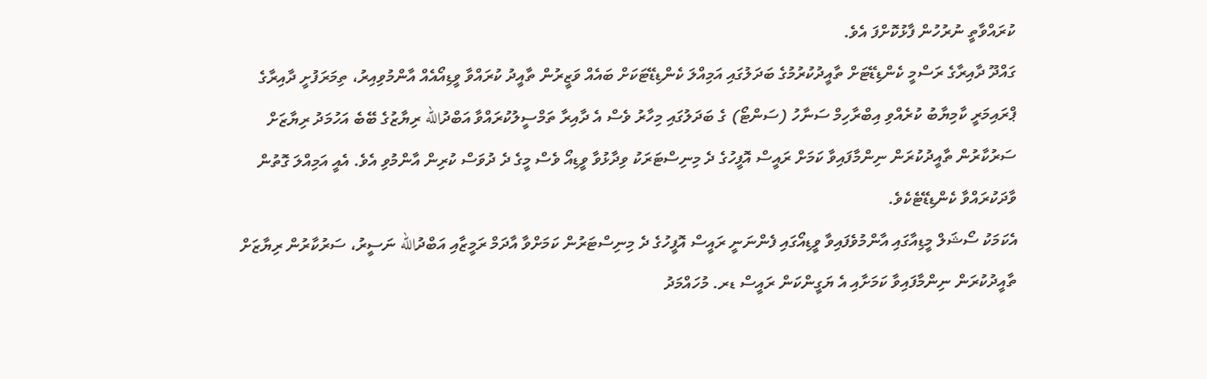ކުރައްވާތީ ނުރުހުން ފާޅުކޮށްފަ އެވެ.
ގައްދޫ ދާއިރާގެ ރަސްމީ ކެންޑިޑޭޓަށް ތާއީދުކުރުމުގެ ބަދަލުގައި އަމިއްލަ ކެންޑިޑޭޓަކަށް ބައެއް ވަޒީރުން ތާއީދު ކުރައްވާ ވީޑިއޯއެއް އާންމުވިއިރު، ތިމަރަފުށީ ދާއިރާގެ ޕްރައިމަރީ ކާމިޔާބު ކުރެއްވި އިބްރާހިމް ސަނާހު (ސަންޓޯ) ގެ ބަދަލުގައި މިހާރު ވެސް އެ ދާއިރާ ތަމްސީލުކުރައްވާ އަބްދުالله ރިޔާޒުގެ ބޭބެ އަހުމަދު ރިޔާޒަށް ސަރުކާރުން ތާއީދުކުރަން ނިންމާފައިވާ ކަމަށް ރައީސް އޮފީހުގެ ދެ މިނިސްޓަރަކު ވިދާޅުވާ ވީޑިއޯ ވެސް މީގެ ދެ ދުވަސް ކުރިން އާންމުވި އެވެ. އެއީ އަމިއްލަ ގޮތުން ވާދަކުރައްވާ ކެންޑިޑޭޓެކެވެ.
އެކަމަކު ސޯޝަލް މީޑިއާގައި އާންމުވެފައިވާ ވީޑިއޯގައި ފެންނަނީ ރައީސް އޮފީހުގެ ދެ މިނިސްޓަރުން ކަމަށްވާ އާދަމް ރަމީޒާއި އަބްދުالله ނަސީރު، ސަރުކާރުން ރިޔާޒަށް ތާއީދުކުރަން ނިންމާފައިވާ ކަމަށާއި އެ ޔަގީންކަން ރައީސް ޑރ. މުހައްމަދު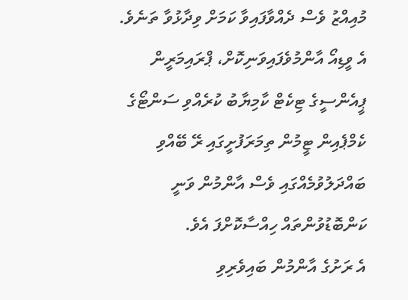މުއިއްޒު ވެސް ދެއްވާފައިވާ ކަމަށް ވިދާޅުވާ ތަނެވެ.
އެ ވީޑިއޯ އާންމުވެފައިވަނިކޮށް، ޕްރައިމަރީން ޕީއެންސީގެ ޓިކެޓް ކާމިޔާބު ކުރެއްވި ސަންޓޯގެ ކެމްޕެއިން ޓީމުން ތިމަރަފުށީގައި ރޭ ބޭއްވި ބައްދަލުވުމެއްގައި ވެސް އާންމުން ވަނީ ކަންބޮޑުވުންތައް ހިއްސާކޮށްފަ އެވެ.
އެ ރަށުގެ އާންމުން ބައިވެރިވި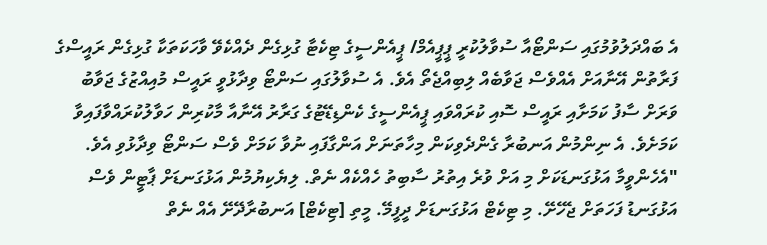އެ ބައްދަލުވުމުގައި ސަންޓޯއާ ސުވާލުކުރީ ޕީޕީއެމް/ ޕީއެންސީގެ ޓިކެޓާ ގުޅިގެން ދެއްކެވޭ ވާހަކަތަކާ ގުޅިގެން ރައީސްގެ ފަރާތުން އޭނާއަށް އެއްވެސް ޖަވާބެއް ލިބިއްޖެތޯ އެވެ. އެ ސުވާލުގައި ސަންޓޯ ވިދާޅުވީ ރައީސް މުއިއްޒުގެ ޖަވާބު ވަރަށް ސާފު ކަމަށާއި ރައީސް ސޮއި ކުރައްވައި ޕީއެންސީގެ ކެންޑިޑޭޓުގެ ގަރާރު އޭނާއާ މާކުރިން ހަވާލުކުރައްވާފައިވާ ކަމަށެވެ. އެ ނިންމުން އަނބުރާ ގެންދެވިކަން މިހާތަނަށް އަންގާފައި ނުވާ ކަމަށް ވެސް ސަންޓޯ ވިދާޅުވި އެވެ.
"އެހެންވީމާ އަޅުގަނޑަކަށް މި އަށް ވުރެ އިތުރު ސާބިތު ހެއްކެއް ނެތް. ލިޔެކިޔުމުން އަޅުގަނޑަށް ޕާޓީން ވެސް އަޅުގަނޑު ފަހަތަށް ޖެހޭށޭ. މި ޓިކެޓް އަޅުގަނޑަށް ދީފީމޭ. މީތި [ޓިކެޓް] އަނބުރާދޭށޭ އެއް ނެތް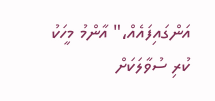އަންގައިފައެއް،" އާންމު މީހަކު ކުރި ސުވާލަކަށް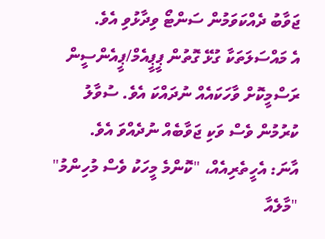ޖަވާބު ދެއްކަވަމުން ސަންޓޯ ވިދާޅުވި އެވެ.
އެ މައްސަލަތަކާ ގުޅޭ ގޮތުން ޕީޕީއެމް/ޕީއެންސީން ރަސްމީކޮށް ވާހަކައެއް ނުދައްކަ އެވެ. ސުވާލު ކުރުމުން ވެސް ވަކި ޖަވާބެއް ނުދެއްވަ އެވެ.
އާނަ: އެހީތެރިއެއް، "ކޮންމެ މީހަކު ވެސް މުހިންމު"
"މާލެއާ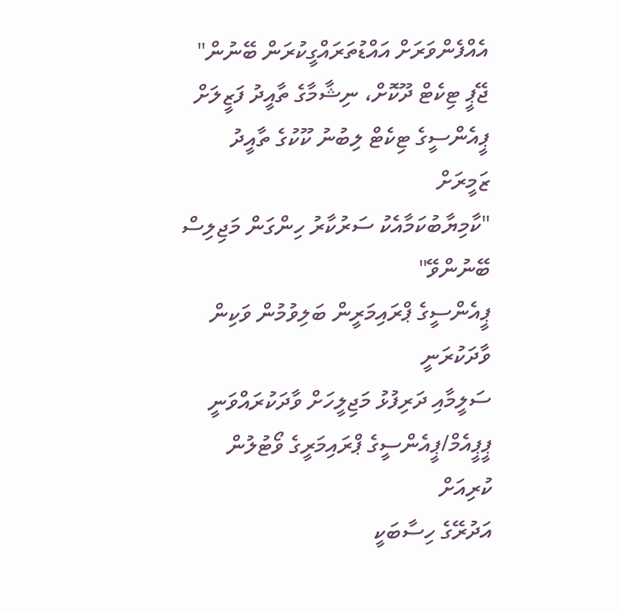އެއްފެންވަރަށް އައްޑުތަރައްގީކުރަން ބޭނުން"
ޖޭޕީ ޓިކެޓް ދޫކޮށް، ނިޝާމާގެ ތާއީދު ފަޒީލަށް
ޕީއެންސީގެ ޓިކެޓް ލިބުނު ކޫކުގެ ތާއީދު ޒަމީރަށް
"ކާމިޔާބުކަމާއެކު ސަރުކާރު ހިންގަން މަޖިލިސް ބޭނުންވޭ"
ޕީއެންސީގެ ޕްރައިމަރީން ބަލިވުމުން ވަކިން ވާދަކުރަނީ
ސަލީމާއި ދަރިފުޅު މަޖިލީހަށް ވާދަކުރައްވަނީ
ޕީޕީއެމް/ޕީއެންސީގެ ޕްރައިމަރީގެ ވޯޓުލުން ކުރިއަށް
އަދުރޭގެ ހިސާބަކީ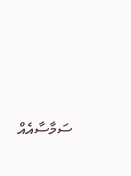ސަމާސާއެއް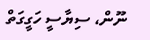ނޫން، ސިޔާސީ ހަގީގަތް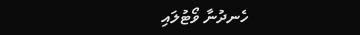ހެނދުނާ ވޯޓުލައި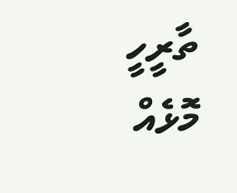ތާރީހީ މޮޅެއް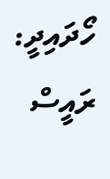ހޯދައިދީ: ރައީސް